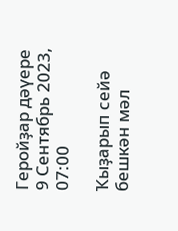Геройҙар дәүере
9 Сентябрь 2023, 07:00

Ҡыҙарып сейә бешкән мәл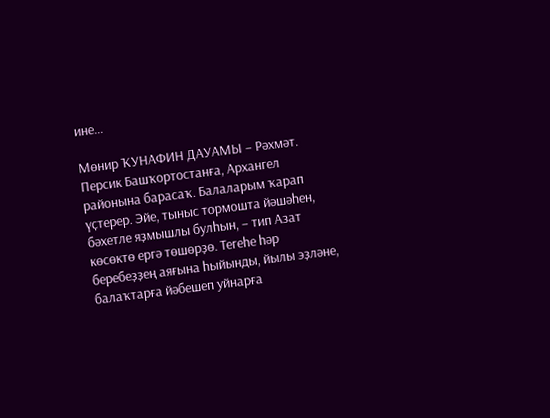ине...

Мөнир ҠУНАФИН ДАУАМЫ – Рәхмәт. Персик Башҡортостанға, Архангел районына барасаҡ. Балаларым ҡарап үҫтерер. Эйе, тыныс тормошта йәшәһен, бәхетле яҙмышлы булһын, – тип Азат көсөктө ергә төшөрҙө. Тегеһе һәр беребеҙҙең аяғына һыйынды, йылы эҙләне, балаҡтарға йәбешеп уйнарға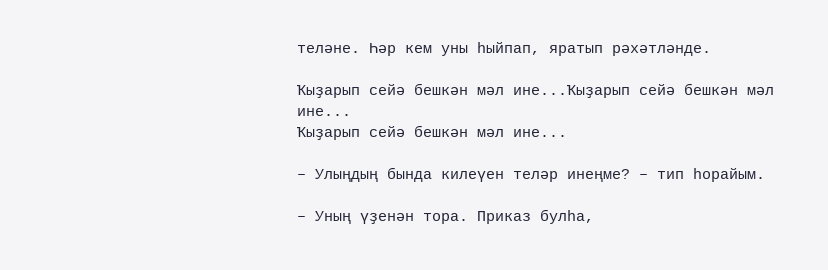теләне. Һәр кем уны һыйпап, яратып рәхәтләнде.

Ҡыҙарып сейә бешкән мәл ине...Ҡыҙарып сейә бешкән мәл ине...
Ҡыҙарып сейә бешкән мәл ине...

– Улыңдың бында килеүен теләр инеңме? – тип һорайым.

– Уның үҙенән тора. Приказ булһа,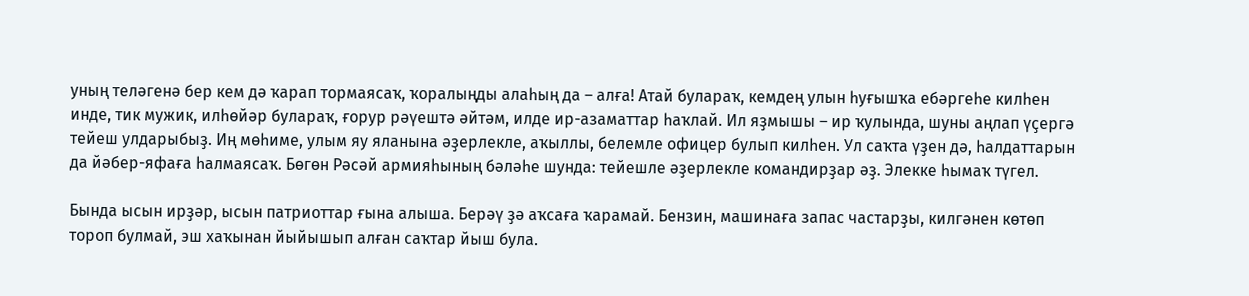уның теләгенә бер кем дә ҡарап тормаясаҡ, ҡоралыңды алаһың да – алға! Атай булараҡ, кемдең улын һуғышҡа ебәргеһе килһен инде, тик мужик, илһөйәр булараҡ, ғорур рәүештә әйтәм, илде ир-азаматтар һаҡлай. Ил яҙмышы – ир ҡулында, шуны аңлап үҫергә тейеш улдарыбыҙ. Иң мөһиме, улым яу яланына әҙерлекле, аҡыллы, белемле офицер булып килһен. Ул саҡта үҙен дә, һалдаттарын да йәбер-яфаға һалмаясаҡ. Бөгөн Рәсәй армияһының бәләһе шунда: тейешле әҙерлекле командирҙар әҙ. Элекке һымаҡ түгел.

Бында ысын ирҙәр, ысын патриоттар ғына алыша. Берәү ҙә аҡсаға ҡарамай. Бензин, машинаға запас частарҙы, килгәнен көтөп тороп булмай, эш хаҡынан йыйышып алған саҡтар йыш була.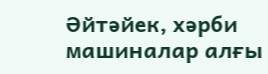Әйтәйек, хәрби машиналар алғы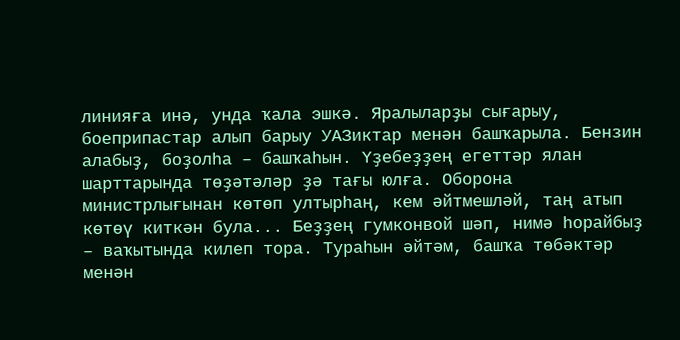линияға инә, унда ҡала эшкә. Яралыларҙы сығарыу, боеприпастар алып барыу УАЗиктар менән башҡарыла. Бензин алабыҙ, боҙолһа – башҡаһын. Үҙебеҙҙең егеттәр ялан шарттарында төҙәтәләр ҙә тағы юлға. Оборона министрлығынан көтөп ултырһаң, кем әйтмешләй, таң атып көтөү киткән була... Беҙҙең гумконвой шәп, нимә һорайбыҙ – ваҡытында килеп тора. Тураһын әйтәм, башҡа төбәктәр менән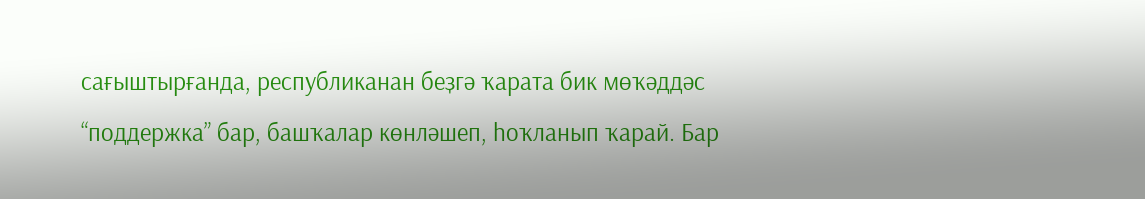сағыштырғанда, республиканан беҙгә ҡарата бик мөҡәддәс “поддержка” бар, башҡалар көнләшеп, һоҡланып ҡарай. Бар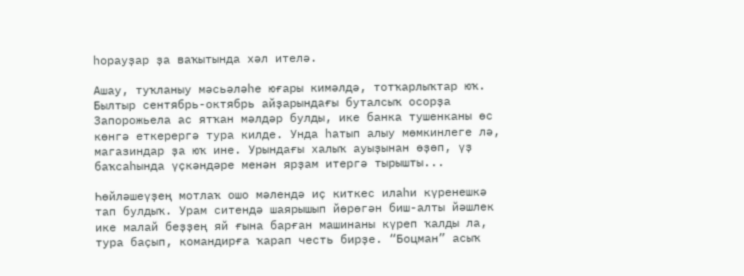һорауҙар ҙа ваҡытында хәл ителә.

Ашау, туҡланыу мәсьәләһе юғары кимәлдә, тотҡарлыҡтар юҡ. Былтыр сентябрь-октябрь айҙарындағы буталсыҡ осорҙа Запорожьела ас ятҡан мәлдәр булды, ике банка тушенканы өс көнгә еткерергә тура килде. Унда һатып алыу мөмкинлеге лә, магазиндар ҙа юҡ ине. Урындағы халыҡ ауыҙынан өҙөп, үҙ баҡсаһында үҫкәндәре менән ярҙам итергә тырышты...

Һөйләшеүҙең мотлаҡ ошо мәлендә иҫ киткес илаһи күренешкә тап булдыҡ. Урам ситендә шаярышып йөрөгән биш-алты йәшлек ике малай беҙҙең яй ғына барған машинаны күреп ҡалды ла, тура баҫып, командирға ҡарап честь бирҙе. “Боцман” асыҡ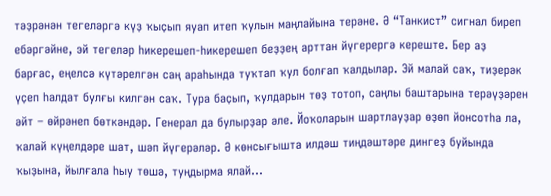тәҙрәнән тегеләргә күҙ ҡыҫып яуап итеп ҡулын маңлайына терәне. Ә “Танкист” сигнал биреп ебәргәйне, эй тегеләр һикерешеп-һикерешеп беҙҙең арттан йүгерергә кереште. Бер аҙ барғас, еңелсә күтәрелгән саң араһында туҡтап ҡул болғап ҡалдылар. Эй малай саҡ, тиҙерәк үҫеп һалдат булғы килгән саҡ. Тура баҫып, ҡулдарын төҙ тотоп, саңлы баштарына терәүҙәрен әйт – өйрәнеп бөткәндәр. Генерал да булырҙар әле. Йоҡоларын шартлауҙар өҙөп йонсотһа ла, ҡалай күңелдәре шат, шәп йүгерәләр. Ә көнсығышта илдәш тиңдәштәре дингеҙ буйында ҡыҙына, йылғала һыу төшә, туңдырма ялай...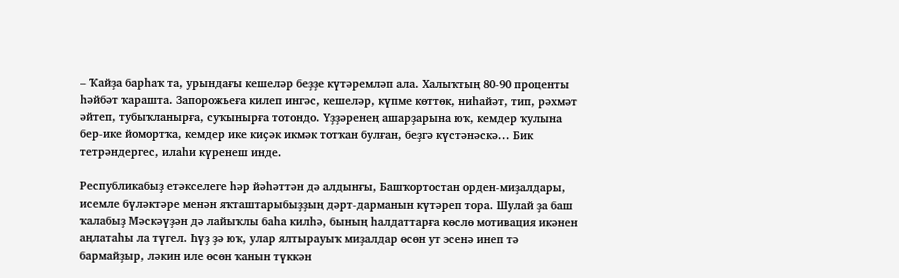– Ҡайҙа барһаҡ та, урындағы кешеләр беҙҙе күтәремләп ала. Халыҡтың 80-90 проценты һәйбәт ҡарашта. Запорожьеға килеп ингәс, кешеләр, күпме көттөк, ниһайәт, тип, рәхмәт әйтеп, тубыҡланырға, суҡынырға тотондо. Үҙҙәренең ашарҙарына юҡ, кемдер ҡулына бер-ике йомортҡа, кемдер ике киҫәк икмәк тотҡан булған, беҙгә күстәнәскә... Бик тетрәндергес, илаһи күренеш инде.

Республикабыҙ етәкселеге һәр йәһәттән дә алдынғы, Башҡортостан орден-миҙалдары, исемле бүләктәре менән яҡташтарыбыҙҙың дәрт-дарманын күтәреп тора. Шулай ҙа баш ҡалабыҙ Мәскәүҙән дә лайыҡлы баһа килһә, бының һалдаттарға көслө мотивация икәнен аңлатаһы ла түгел. Һүҙ ҙә юҡ, улар ялтырауыҡ миҙалдар өсөн ут эсенә инеп тә бармайҙыр, ләкин иле өсөн ҡанын түккән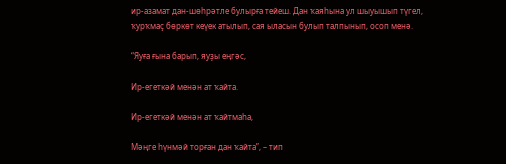ир-азамат дан-шөһрәтле булырға тейеш. Дан ҡаяһына ул шыуышып түгел, ҡурҡмаҫ бөркөт кеүек атылып, сая ыласын булып талпынып, осоп менә.

“Яуға ғына барып, яуҙы еңгәс,

Ир-егеткәй менән ат ҡайта.

Ир-егеткәй менән ат ҡайтмаһа,

Мәңге һүнмәй торған дан ҡайта”, – тип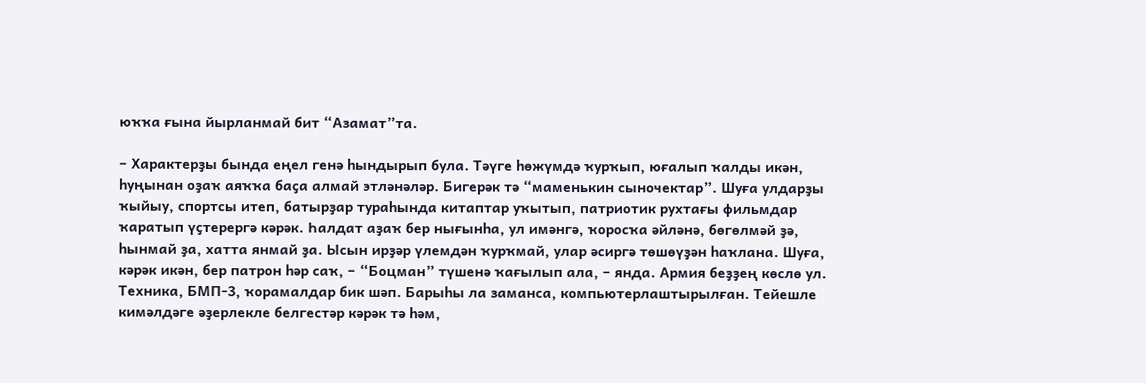юҡҡа ғына йырланмай бит “Азамат”та.

– Характерҙы бында еңел генә һындырып була. Тәүге һөжүмдә ҡурҡып, юғалып ҡалды икән, һуңынан оҙаҡ аяҡҡа баҫа алмай этләнәләр. Бигерәк тә “маменькин сыночектар”. Шуға улдарҙы ҡыйыу, спортсы итеп, батырҙар тураһында китаптар уҡытып, патриотик рухтағы фильмдар ҡаратып үҫтерергә кәрәк. Һалдат аҙаҡ бер нығынһа, ул имәнгә, ҡоросҡа әйләнә, бөгөлмәй ҙә, һынмай ҙа, хатта янмай ҙа. Ысын ирҙәр үлемдән ҡурҡмай, улар әсиргә төшөүҙән һаҡлана. Шуға, кәрәк икән, бер патрон һәр саҡ, – “Боцман” түшенә ҡағылып ала, – янда. Армия беҙҙең көслө ул. Техника, БМП-3, ҡорамалдар бик шәп. Барыһы ла заманса, компьютерлаштырылған. Тейешле кимәлдәге әҙерлекле белгестәр кәрәк тә һәм,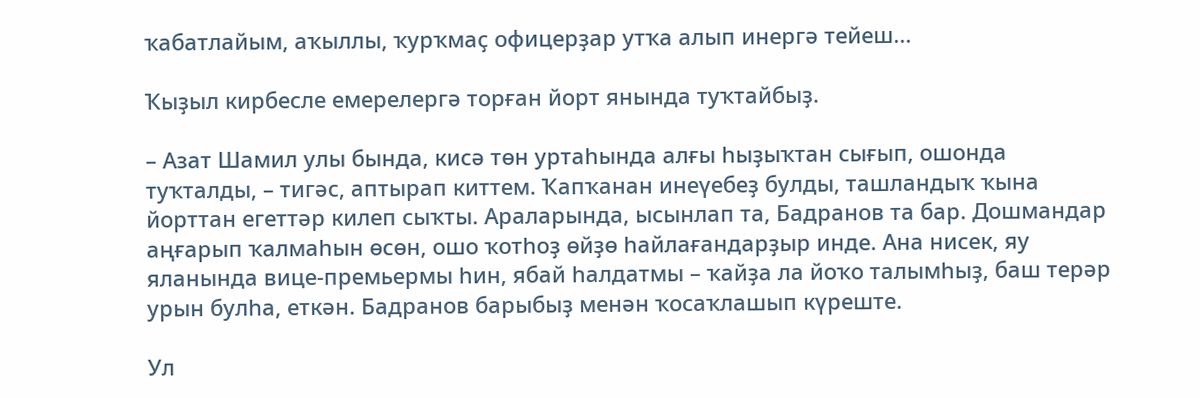ҡабатлайым, аҡыллы, ҡурҡмаҫ офицерҙар утҡа алып инергә тейеш...

Ҡыҙыл кирбесле емерелергә торған йорт янында туҡтайбыҙ.

– Азат Шамил улы бында, кисә төн уртаһында алғы һыҙыҡтан сығып, ошонда туҡталды, – тигәс, аптырап киттем. Ҡапҡанан инеүебеҙ булды, ташландыҡ ҡына йорттан егеттәр килеп сыҡты. Араларында, ысынлап та, Бадранов та бар. Дошмандар аңғарып ҡалмаһын өсөн, ошо ҡотһоҙ өйҙө һайлағандарҙыр инде. Ана нисек, яу яланында вице-премьермы һин, ябай һалдатмы – ҡайҙа ла йоҡо талымһыҙ, баш терәр урын булһа, еткән. Бадранов барыбыҙ менән ҡосаҡлашып күреште.

Ул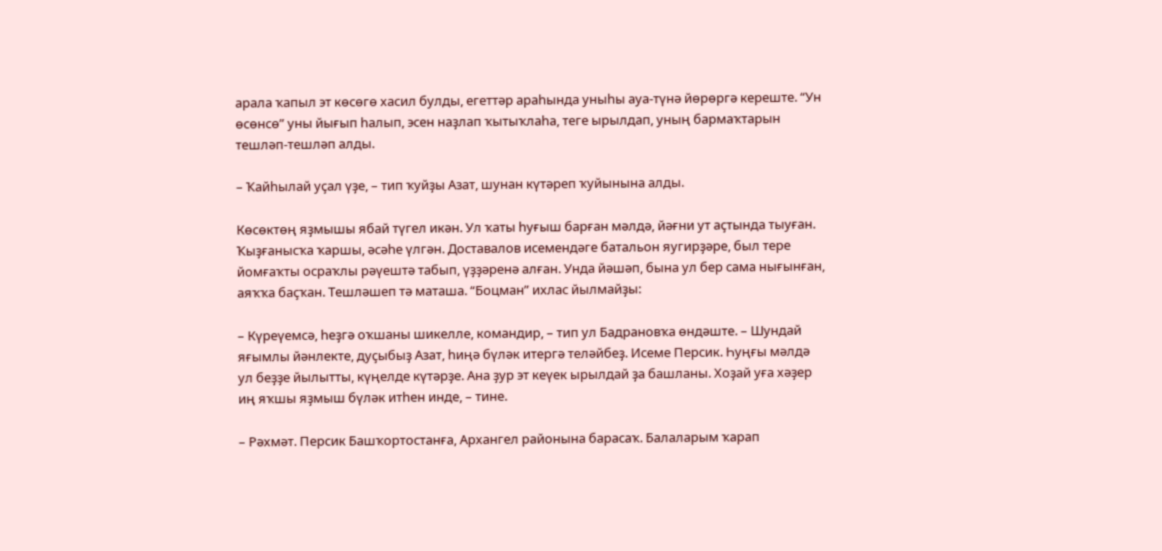арала ҡапыл эт көсөгө хасил булды, егеттәр араһында уныһы ауа-түнә йөрөргә кереште. “Ун өсөнсө” уны йығып һалып, эсен наҙлап ҡытыҡлаһа, теге ырылдап, уның бармаҡтарын тешләп-тешләп алды.

– Ҡайһылай уҫал үҙе, – тип ҡуйҙы Азат, шунан күтәреп ҡуйынына алды.

Көсөктөң яҙмышы ябай түгел икән. Ул ҡаты һуғыш барған мәлдә, йәғни ут аҫтында тыуған. Ҡыҙғанысҡа ҡаршы, әсәһе үлгән. Доставалов исемендәге батальон яугирҙәре, был тере йомғаҡты осраҡлы рәүештә табып, үҙҙәренә алған. Унда йәшәп, бына ул бер сама нығынған, аяҡҡа баҫҡан. Тешләшеп тә маташа. “Боцман” ихлас йылмайҙы:

– Күреүемсә, һеҙгә оҡшаны шикелле, командир, – тип ул Бадрановҡа өндәште. – Шундай яғымлы йәнлекте, дуҫыбыҙ Азат, һиңә бүләк итергә теләйбеҙ. Исеме Персик. Һуңғы мәлдә ул беҙҙе йылытты, күңелде күтәрҙе. Ана ҙур эт кеүек ырылдай ҙа башланы. Хоҙай уға хәҙер иң яҡшы яҙмыш бүләк итһен инде, – тине.

– Рәхмәт. Персик Башҡортостанға, Архангел районына барасаҡ. Балаларым ҡарап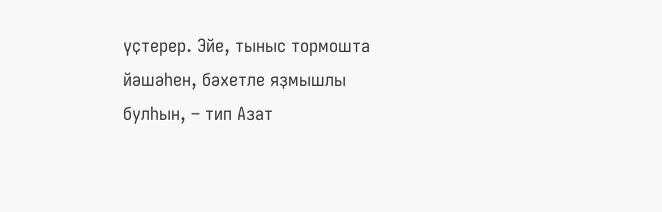үҫтерер. Эйе, тыныс тормошта йәшәһен, бәхетле яҙмышлы булһын, – тип Азат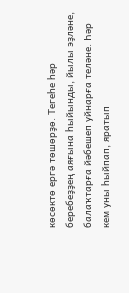көсөктө ергә төшөрҙө. Тегеһе һәр беребеҙҙең аяғына һыйынды, йылы эҙләне, балаҡтарға йәбешеп уйнарға теләне. Һәр кем уны һыйпап, яратып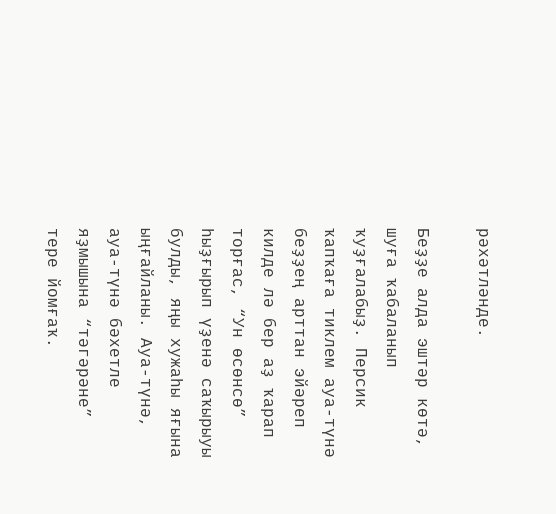рәхәтләнде.

Беҙҙе алда эштәр көтә, шуға ҡабаланып ҡуҙғалабыҙ. Персик ҡапҡаға тиклем ауа-түнә беҙҙең арттан эйәреп килде лә бер аҙ ҡарап торғас, “Ун өсөнсө” һыҙғырып үҙенә саҡырыуы булды, яңы хужаһы яғына ыңғайланы. Ауа-түнә, ауа-түнә бәхетле яҙмышына “тәгәрәне” тере йомғаҡ.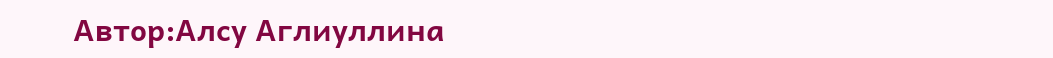Автор:Алсу Аглиуллина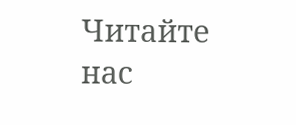Читайте нас